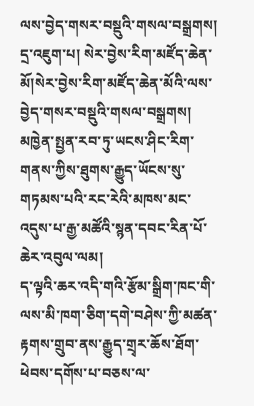ལས་བྱེད་གསར་བསྡུའི་གསལ་བསྒྲགས།
དྲ་འཇུག་པ། སེར་བྱེས་རིག་མཛོད་ཆེན་མོ།སེར་བྱེས་རིག་མཛོད་ཆེན་མོའི་ལས་བྱེད་གསར་བསྡུའི་གསལ་བསྒྲགས།
མཁྱེན་སྤྱན་རབ་ཏུ་ཡངས་ཤིང་རིག་གནས་ཀྱིས་ཐུགས་རྒྱུད་ཡོངས་སུ་གཏམས་པའི་རང་རེའི་མཁས་མང་འདུས་པ་རྒྱ་མཚོའི་སྙན་དབང་རིན་པོ་ཆེར་འབུལ་ལམ།
ད་ལྟའི་ཆར་འདི་གའི་རྩོམ་སྒྲིག་ཁང་གི་ལས་མི་ཁག་ཅིག་དགེ་བཤེས་ཀྱི་མཚན་རྟགས་གྲུབ་ནས་རྒྱུད་གྲྭར་ཆོས་ཐོག་ཕེབས་དགོས་པ་བཅས་ལ་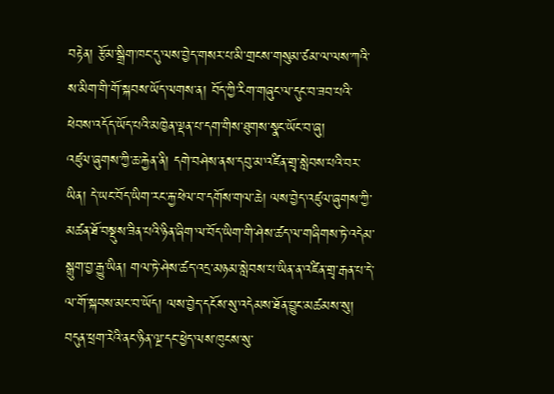བརྟེན། རྩོམ་སྒྲིག་ཁང་དུ་ལས་བྱེད་གསར་པ་མི་གྲངས་གསུམ་ཙམ་ལ་ལས་ཀའི་ས་མིག་གི་གོ་སྐབས་ཡོད་ལགས་ན། བོད་ཀྱི་རིག་གཞུང་ལ་དུང་བ་ཟབ་པའི་ཕེབས་འདོད་ཡོད་པའི་མཁྱེན་ལྡན་པ་དག་གིས་ཐུགས་སྣང་ཡོང་བ་ཞུ།
འཛུལ་ཞུགས་ཀྱི་ཆ་རྐྱེན་ནི། དགེ་བཤེས་ནས་དབུ་མ་འཛིན་གྲྭ་སླེབས་པའི་བར་ཡིན། དེ་ཡང་བོད་ཡིག་རང་རྐྱ་ཕེལ་བ་དགོས་གལ་ཆེ། ལས་བྱེད་འཛུལ་ཞུགས་ཀྱི་མཚན་ཐོ་བསྡུས་ཟིན་པའི་ཉིན་ཞིག་ལ་བོད་ཡིག་གི་ཤེས་ཚད་ལ་གཞིགས་ཏེ་འདེམ་སྒྲུག་བྱ་རྒྱུ་ཡིན། གལ་ཏེ་ཤེས་ཚད་འདྲ་མཉམ་སླེབས་པ་ཡིན་ན་འཛིན་གྲྭ་རྒན་པ་དེ་ལ་གོ་སྐབས་མང་བ་ཡོད། ལས་བྱེད་དངོས་སུ་འདེམས་ཐོན་བྱུང་མཚམས་སུ། བདུན་ཕྲག་རེའི་ནང་ཉིན་ལྔ་དང་ཕྱེད་ལས་ཁུངས་སུ་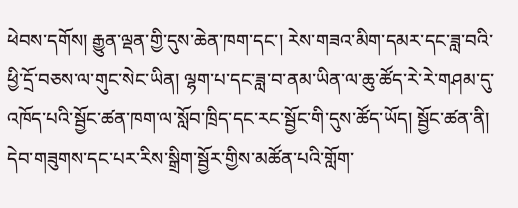ཕེབས་དགོས། རྒྱུན་ལྡན་གྱི་དུས་ཆེན་ཁག་དང་། རེས་གཟའ་མིག་དམར་དང་ཟླ་བའི་ཕྱི་དྲོ་བཅས་ལ་གུང་སེང་ཡིན། ལྷག་པ་དང་ཟླ་བ་ནམ་ཡིན་ལ་ཆུ་ཚོད་རེ་རེ་གཤམ་དུ་འཁོད་པའི་སྦྱོང་ཚན་ཁག་ལ་སློབ་ཁྲིད་དང་རང་སྦྱོང་གི་དུས་ཚོད་ཡོད། སྦྱོང་ཚན་ནི། དེབ་གཟུགས་དང་པར་རིས་སྒྲིག་སྦྱོར་གྱིས་མཚོན་པའི་གློག་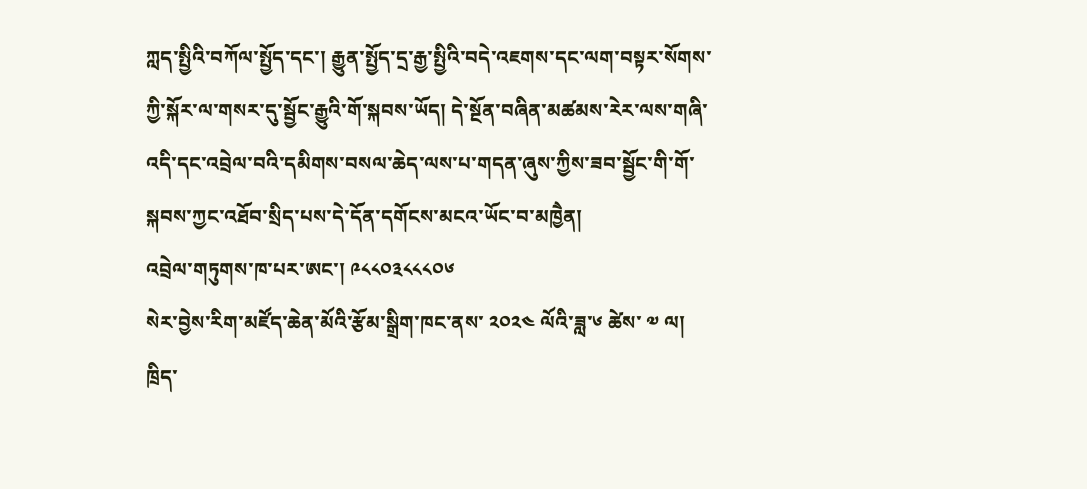ཀླད་སྤྱིའི་བཀོལ་སྤྱོད་དང་། རྒྱུན་སྤྱོད་དྲ་རྒྱ་སྤྱིའི་བདེ་འཇགས་དང་ལག་བསྟར་སོགས་ཀྱི་སྐོར་ལ་གསར་དུ་སྦྱོང་རྒྱུའི་གོ་སྐབས་ཡོད། དེ་སྔོན་བཞིན་མཚམས་རེར་ལས་གཞི་འདི་དང་འབྲེལ་བའི་དམིགས་བསལ་ཆེད་ལས་པ་གདན་ཞུས་ཀྱིས་ཟབ་སྦྱོང་གི་གོ་སྐབས་ཀྱང་འཐོབ་སྲིད་པས་དེ་དོན་དགོངས་མངའ་ཡོང་བ་མཁྱཻན།
འབྲེལ་གཏུགས་ཁ་པར་ཨང་། ༩༨༨༠༣༨༨༨༠༦
སེར་བྱེས་རིག་མཛོད་ཆེན་མོའི་རྩོམ་སྒྲིག་ཁང་ནས་ ༢༠༢༤ ལོའི་ཟླ་༦ ཚེས་ ༧ ལ།
ཁྲིད་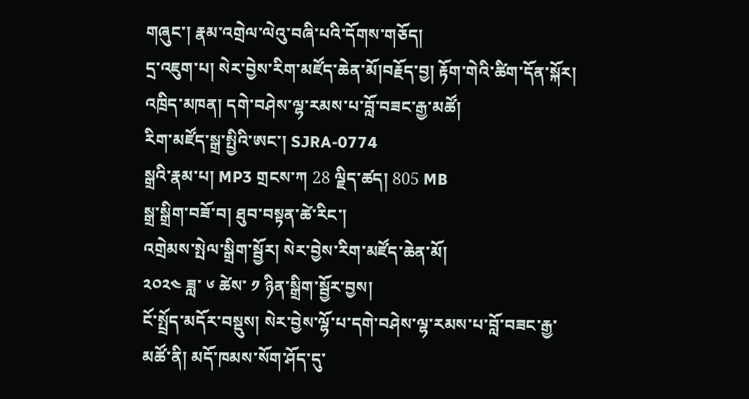གཞུང་། རྣམ་འགྲེལ་ལེའུ་བཞི་པའི་དོགས་གཅོད།
དྲ་འཇུག་པ། སེར་བྱེས་རིག་མཛོད་ཆེན་མོ།བརྗོད་བྱ། རྟོག་གེའི་ཚིག་དོན་སྐོར།
འཁྲིད་མཁན། དགེ་བཤེས་ལྷ་རམས་པ་བློ་བཟང་རྒྱ་མཚོ།
རིག་མཛོད་སྒྲ་སྤྱིའི་ཨང་། SJRA-0774
སྒྲའི་རྣམ་པ། MP3 གྲངས་ཀ 28 ལྗིད་ཚད། 805 MB
སྒྲ་སྒྲིག་བཟོ་བ། ཐུབ་བསྟན་ཚེ་རིང་།
འགྲེམས་སྤེལ་སྒྲིག་སྦྱོར། སེར་བྱེས་རིག་མཛོད་ཆེན་མོ།
༢༠༢༤ ཟླ་ ༦ ཚེས་ ༡ ཉིན་སྒྲིག་སྦྱོར་བྱས།
ངོ་སྤྲོད་མདོར་བསྡུས། སེར་བྱེས་ལྷོ་པ་དགེ་བཤེས་ལྷ་རམས་པ་བློ་བཟང་རྒྱ་མཚོ་ནི། མདོ་ཁམས་སོག་ཤོད་དུ་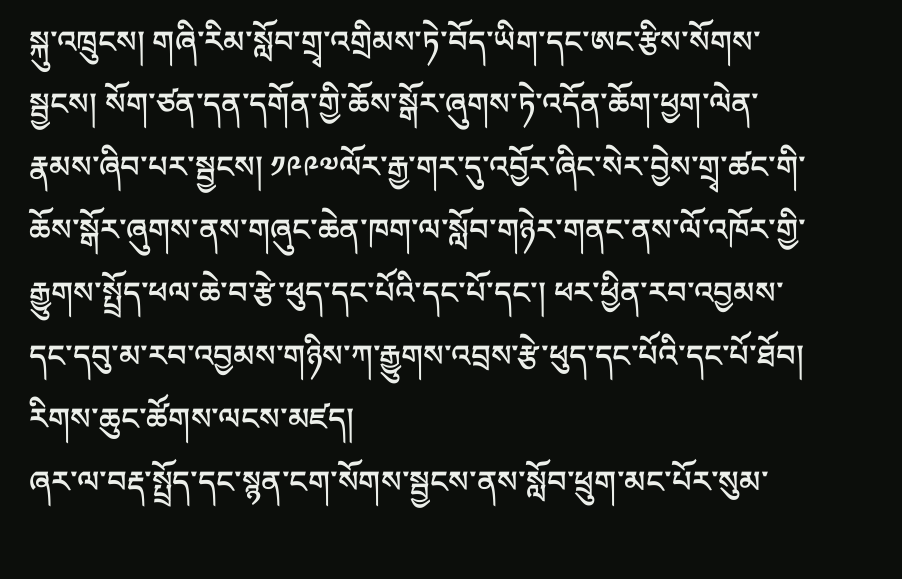སྐུ་འཁྲུངས། གཞི་རིམ་སློབ་གྲྭ་འགྲིམས་ཏེ་བོད་ཡིག་དང་ཨང་རྩིས་སོགས་སྦྱངས། སོག་ཙན་དན་དགོན་གྱི་ཆོས་སྒོར་ཞུགས་ཏེ་འདོན་ཆོག་ཕྱག་ལེན་རྣམས་ཞིབ་པར་སྦྱངས། ༡༩༩༧ལོར་རྒྱ་གར་དུ་འབྱོར་ཞིང་སེར་བྱེས་གྲྭ་ཚང་གི་ཆོས་སྒོར་ཞུགས་ནས་གཞུང་ཆེན་ཁག་ལ་སློབ་གཉེར་གནང་ནས་ལོ་འཁོར་གྱི་རྒྱུགས་སྤྲོད་ཕལ་ཆེ་བ་རྩེ་ཕུད་དང་པོའི་དང་པོ་དང་། ཕར་ཕྱིན་རབ་འབྱམས་དང་དབུ་མ་རབ་འབྱམས་གཉིས་ཀ་རྒྱུགས་འབྲས་རྩེ་ཕུད་དང་པོའི་དང་པོ་ཐོབ། རིགས་ཆུང་ཚོགས་ལངས་མཛད།
ཞར་ལ་བརྡ་སྤྲོད་དང་སྙན་ངག་སོགས་སྦྱངས་ནས་སློབ་ཕྲུག་མང་པོར་སུམ་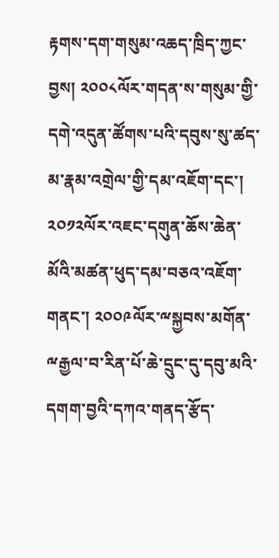རྟགས་དག་གསུམ་འཆད་ཁྲིད་ཀྱང་བྱས། ༢༠༠༨ལོར་གདན་ས་གསུམ་གྱི་དགེ་འདུན་ཚོགས་པའི་དབུས་སུ་ཚད་མ་རྣམ་འགྲེལ་གྱི་དམ་འཇོག་དང་། ༢༠༡༢ལོར་འཇང་དགུན་ཆོས་ཆེན་མོའི་མཚན་ཕུད་དམ་བཅའ་འཇོག་གནང་། ༢༠༠༩ལོར་ྋསྐྱབས་མགོན་ྋརྒྱལ་བ་རིན་པོ་ཆེ་དྲུང་དུ་དབུ་མའི་དགག་བྱའི་དཀའ་གནད་རྩོད་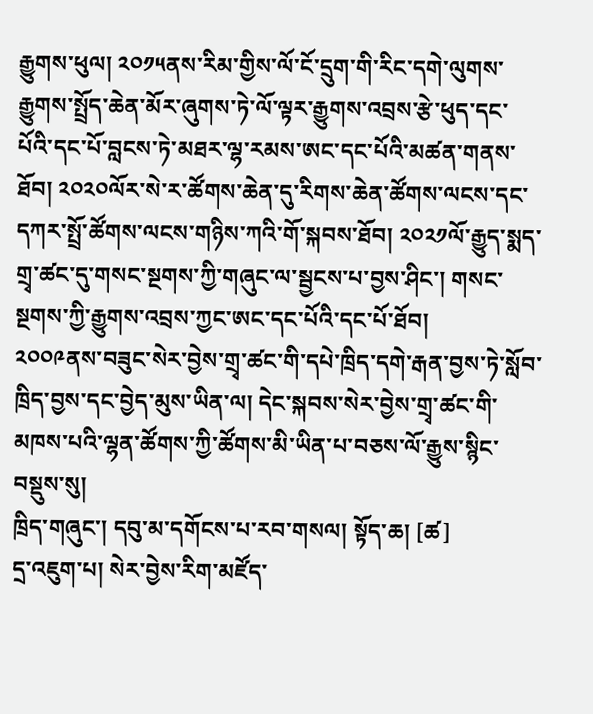རྒྱུགས་ཕུལ། ༢༠༡༥ནས་རིམ་གྱིས་ལོ་ངོ་དྲུག་གི་རིང་དགེ་ལུགས་རྒྱུགས་སྤྲོད་ཆེན་མོར་ཞུགས་ཏེ་ལོ་ལྟར་རྒྱུགས་འབྲས་རྩེ་ཕུད་དང་པོའི་དང་པོ་བླངས་ཏེ་མཐར་ལྷ་རམས་ཨང་དང་པོའི་མཚན་གནས་ཐོབ། ༢༠༢༠ལོར་སེ་ར་ཚོགས་ཆེན་དུ་རིགས་ཆེན་ཚོགས་ལངས་དང་དཀར་སྤྲོ་ཚོགས་ལངས་གཉིས་ཀའི་གོ་སྐབས་ཐོབ། ༢༠༢༡ལོ་རྒྱུད་སྨད་གྲྭ་ཚང་དུ་གསང་སྔགས་ཀྱི་གཞུང་ལ་སྦྱངས་པ་བྱས་ཤིང་། གསང་སྔགས་ཀྱི་རྒྱུགས་འབྲས་ཀྱང་ཨང་དང་པོའི་དང་པོ་ཐོབ།
༢༠༠༩ནས་བཟུང་སེར་བྱེས་གྲྭ་ཚང་གི་དཔེ་ཁྲིད་དགེ་རྒན་བྱས་ཏེ་སློབ་ཁྲིད་བྱས་དང་བྱེད་མུས་ཡིན་ལ། དེང་སྐབས་སེར་བྱེས་གྲྭ་ཚང་གི་མཁས་པའི་ལྷན་ཚོགས་ཀྱི་ཚོགས་མི་ཡིན་པ་བཅས་ལོ་རྒྱུས་སྙིང་བསྡུས་སུ།
ཁྲིད་གཞུང་། དབུ་མ་དགོངས་པ་རབ་གསལ། སྟོད་ཆ། [ཚ]
དྲ་འཇུག་པ། སེར་བྱེས་རིག་མཛོད་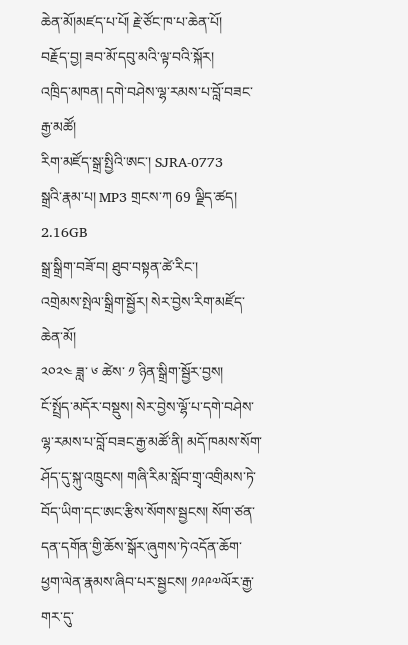ཆེན་མོ།མཛད་པ་པོ། རྗེ་ཙོང་ཁ་པ་ཆེན་པོ།
བརྗོད་བྱ། ཟབ་མོ་དབུ་མའི་ལྟ་བའི་སྐོར།
འཁྲིད་མཁན། དགེ་བཤེས་ལྷ་རམས་པ་བློ་བཟང་རྒྱ་མཚོ།
རིག་མཛོད་སྒྲ་སྤྱིའི་ཨང་། SJRA-0773
སྒྲའི་རྣམ་པ། MP3 གྲངས་ཀ 69 ལྗིད་ཚད། 2.16GB
སྒྲ་སྒྲིག་བཟོ་བ། ཐུབ་བསྟན་ཚེ་རིང་།
འགྲེམས་སྤེལ་སྒྲིག་སྦྱོར། སེར་བྱེས་རིག་མཛོད་ཆེན་མོ།
༢༠༢༤ ཟླ་ ༦ ཚེས་ ༡ ཉིན་སྒྲིག་སྦྱོར་བྱས།
ངོ་སྤྲོད་མདོར་བསྡུས། སེར་བྱེས་ལྷོ་པ་དགེ་བཤེས་ལྷ་རམས་པ་བློ་བཟང་རྒྱ་མཚོ་ནི། མདོ་ཁམས་སོག་ཤོད་དུ་སྐུ་འཁྲུངས། གཞི་རིམ་སློབ་གྲྭ་འགྲིམས་ཏེ་བོད་ཡིག་དང་ཨང་རྩིས་སོགས་སྦྱངས། སོག་ཙན་དན་དགོན་གྱི་ཆོས་སྒོར་ཞུགས་ཏེ་འདོན་ཆོག་ཕྱག་ལེན་རྣམས་ཞིབ་པར་སྦྱངས། ༡༩༩༧ལོར་རྒྱ་གར་དུ་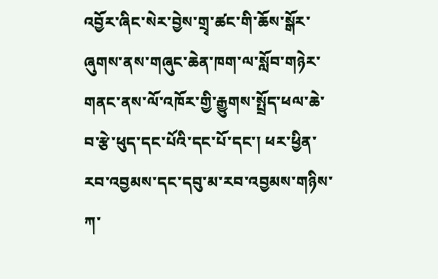འབྱོར་ཞིང་སེར་བྱེས་གྲྭ་ཚང་གི་ཆོས་སྒོར་ཞུགས་ནས་གཞུང་ཆེན་ཁག་ལ་སློབ་གཉེར་གནང་ནས་ལོ་འཁོར་གྱི་རྒྱུགས་སྤྲོད་ཕལ་ཆེ་བ་རྩེ་ཕུད་དང་པོའི་དང་པོ་དང་། ཕར་ཕྱིན་རབ་འབྱམས་དང་དབུ་མ་རབ་འབྱམས་གཉིས་ཀ་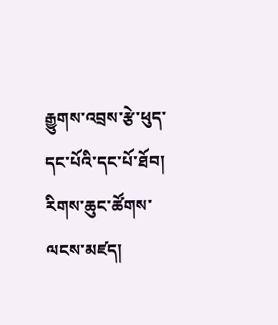རྒྱུགས་འབྲས་རྩེ་ཕུད་དང་པོའི་དང་པོ་ཐོབ། རིགས་ཆུང་ཚོགས་ལངས་མཛད།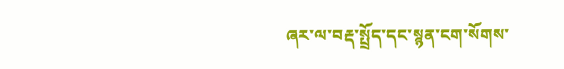ཞར་ལ་བརྡ་སྤྲོད་དང་སྙན་ངག་སོགས་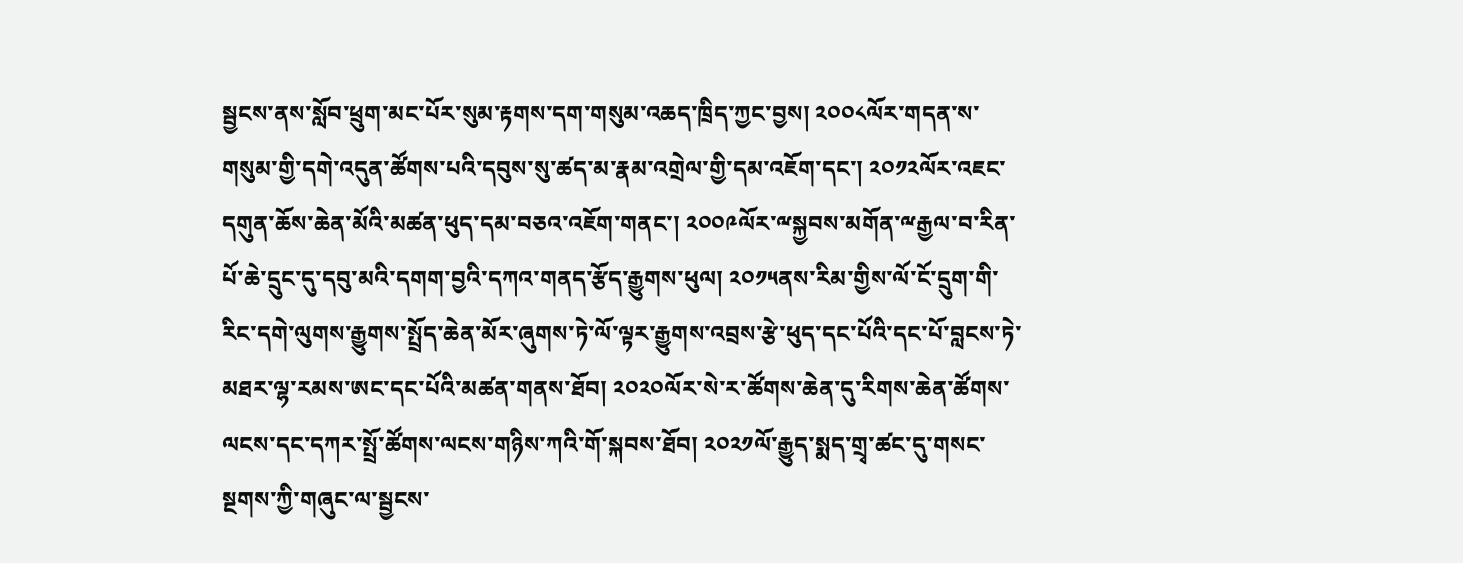སྦྱངས་ནས་སློབ་ཕྲུག་མང་པོར་སུམ་རྟགས་དག་གསུམ་འཆད་ཁྲིད་ཀྱང་བྱས། ༢༠༠༨ལོར་གདན་ས་གསུམ་གྱི་དགེ་འདུན་ཚོགས་པའི་དབུས་སུ་ཚད་མ་རྣམ་འགྲེལ་གྱི་དམ་འཇོག་དང་། ༢༠༡༢ལོར་འཇང་དགུན་ཆོས་ཆེན་མོའི་མཚན་ཕུད་དམ་བཅའ་འཇོག་གནང་། ༢༠༠༩ལོར་ྋསྐྱབས་མགོན་ྋརྒྱལ་བ་རིན་པོ་ཆེ་དྲུང་དུ་དབུ་མའི་དགག་བྱའི་དཀའ་གནད་རྩོད་རྒྱུགས་ཕུལ། ༢༠༡༥ནས་རིམ་གྱིས་ལོ་ངོ་དྲུག་གི་རིང་དགེ་ལུགས་རྒྱུགས་སྤྲོད་ཆེན་མོར་ཞུགས་ཏེ་ལོ་ལྟར་རྒྱུགས་འབྲས་རྩེ་ཕུད་དང་པོའི་དང་པོ་བླངས་ཏེ་མཐར་ལྷ་རམས་ཨང་དང་པོའི་མཚན་གནས་ཐོབ། ༢༠༢༠ལོར་སེ་ར་ཚོགས་ཆེན་དུ་རིགས་ཆེན་ཚོགས་ལངས་དང་དཀར་སྤྲོ་ཚོགས་ལངས་གཉིས་ཀའི་གོ་སྐབས་ཐོབ། ༢༠༢༡ལོ་རྒྱུད་སྨད་གྲྭ་ཚང་དུ་གསང་སྔགས་ཀྱི་གཞུང་ལ་སྦྱངས་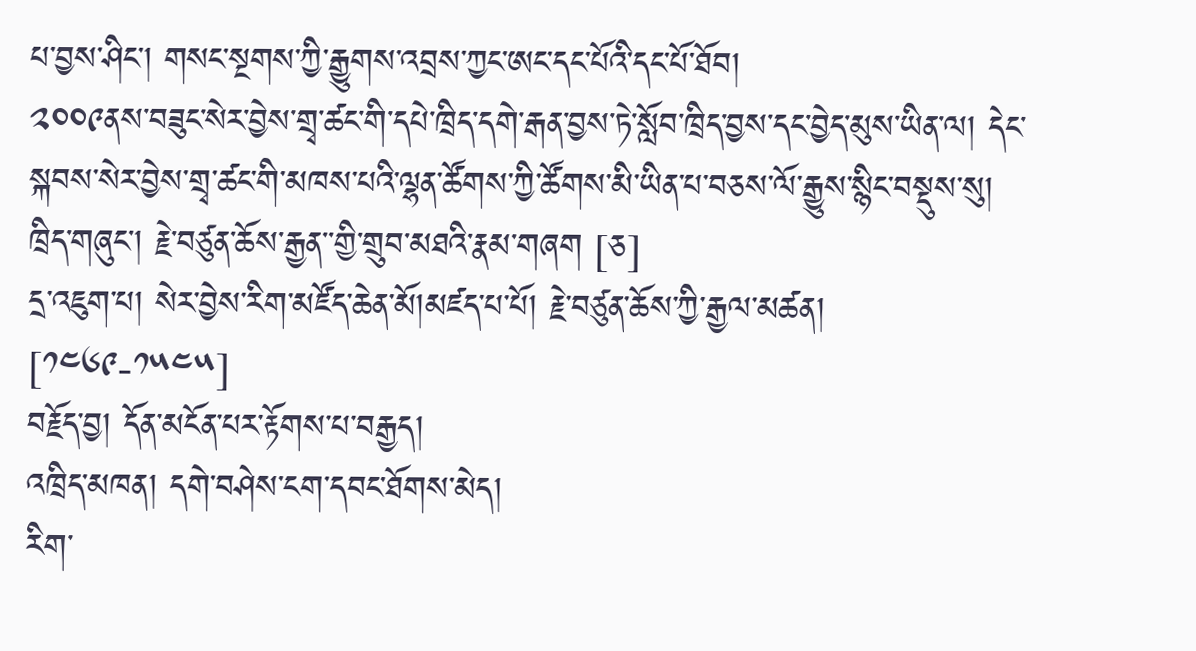པ་བྱས་ཤིང་། གསང་སྔགས་ཀྱི་རྒྱུགས་འབྲས་ཀྱང་ཨང་དང་པོའི་དང་པོ་ཐོབ།
༢༠༠༩ནས་བཟུང་སེར་བྱེས་གྲྭ་ཚང་གི་དཔེ་ཁྲིད་དགེ་རྒན་བྱས་ཏེ་སློབ་ཁྲིད་བྱས་དང་བྱེད་མུས་ཡིན་ལ། དེང་སྐབས་སེར་བྱེས་གྲྭ་ཚང་གི་མཁས་པའི་ལྷན་ཚོགས་ཀྱི་ཚོགས་མི་ཡིན་པ་བཅས་ལོ་རྒྱུས་སྙིང་བསྡུས་སུ།
ཁྲིད་གཞུང་། རྗེ་བཙུན་ཆོས་རྒྱན་་གྱི་གྲུབ་མཐའི་རྣམ་གཞག [ཅ]
དྲ་འཇུག་པ། སེར་བྱེས་རིག་མཛོད་ཆེན་མོ།མཛད་པ་པོ། རྗེ་བཙུན་ཆོས་ཀྱི་རྒྱལ་མཚན། [༡༤༦༩-༡༥༤༥]
བརྗོད་བྱ། དོན་མངོན་པར་རྟོགས་པ་བརྒྱད།
འཁྲིད་མཁན། དགེ་བཤེས་ངག་དབང་ཐོགས་མེད།
རིག་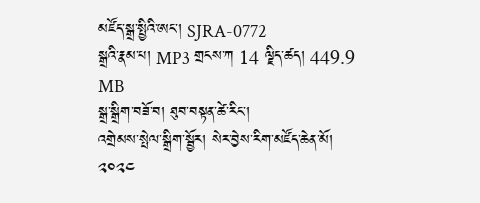མཛོད་སྒྲ་སྤྱིའི་ཨང་། SJRA-0772
སྒྲའི་རྣམ་པ། MP3 གྲངས་ཀ 14 ལྗིད་ཚད། 449.9 MB
སྒྲ་སྒྲིག་བཟོ་བ། ཐུབ་བསྟན་ཚེ་རིང་།
འགྲེམས་སྤེལ་སྒྲིག་སྦྱོར། སེར་བྱེས་རིག་མཛོད་ཆེན་མོ།
༢༠༢༤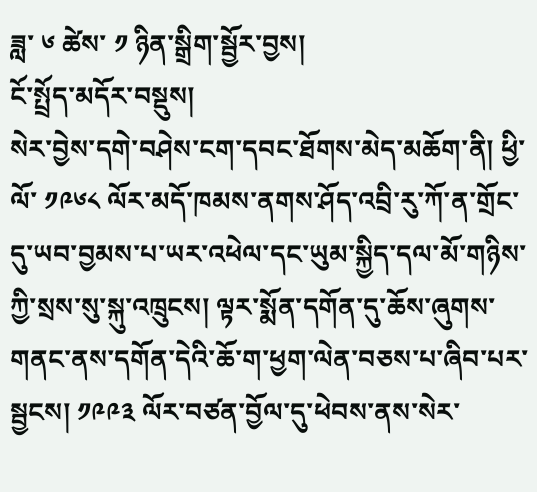ཟླ་ ༦ ཚེས་ ༡ ཉིན་སྒྲིག་སྦྱོར་བྱས།
ངོ་སྤྲོད་མདོར་བསྡུས།
སེར་བྱེས་དགེ་བཤེས་ངག་དབང་ཐོགས་མེད་མཆོག་ནི། ཕྱི་ལོ་ ༡༩༦༨ ལོར་མདོ་ཁམས་ནགས་ཤོད་འབྲི་རུ་ཀོ་ན་གྲོང་དུ་ཡབ་བྱམས་པ་ཡར་འཕེལ་དང་ཡུམ་སྐྱིད་དལ་མོ་གཉིས་ཀྱི་སྲས་སུ་སྐུ་འཁྲུངས། ལྟར་སྨོན་དགོན་དུ་ཆོས་ཞུགས་གནང་ནས་དགོན་དེའི་ཆོ་ག་ཕྱག་ལེན་བཅས་པ་ཞིབ་པར་སྦྱངས། ༡༩༩༣ ལོར་བཙན་བྱོལ་དུ་ཕེབས་ནས་སེར་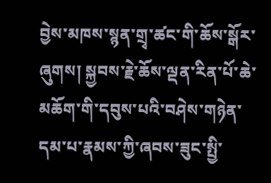བྱེས་མཁས་སྙན་གྲྭ་ཚང་གི་ཆོས་སྒོར་ཞུགས། སྐྱབས་རྗེ་ཆོས་ལྡན་རིན་པོ་ཆེ་མཆོག་གི་དབུས་པའི་བཤེས་གཉེན་དམ་པ་རྣམས་ཀྱི་ཞབས་ཟུང་སྤྱི་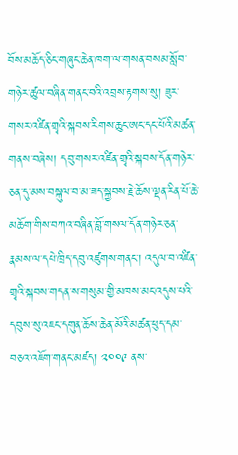བོས་མཆོད་ཅིང་གཞུང་ཆེན་ཁག་ལ་གསན་བསམ་སློབ་གཉེར་ཚུལ་བཞིན་གནང་བའི་འབྲས་རྟགས་སུ། ཟུར་གསར་འཛིན་གྲྭའི་སྐབས་རིགས་ཆུང་ཨང་དང་པོའི་མཚན་གནས་བཞེས། དབུ་གསར་འཛིན་གྲྭའི་སྐབས་དོན་གཉེར་ཅན་དུ་མས་བསྐུལ་བ་མ་ཟད་སྐྱབས་རྗེ་ཆོས་ལྡན་རིན་པོ་ཆེ་མཆོག་གིས་བཀའ་བཞིན་བློ་གསལ་དོན་གཉེར་ཅན་རྣམས་ལ་དཔེ་ཁྲིད་དབུ་འཛུགས་གནང་། འདུལ་བ་འཛིན་གྲྭའི་སྐབས་གདན་ས་གསུམ་གྱི་མཁས་མང་འདུས་པའི་དབུས་སུ་འཇང་དགུན་ཆོས་ཆེན་མོའི་མཚན་ཕུད་དམ་བཅའ་འཇོག་གནང་མཛད། ༢༠༠༩ ནས་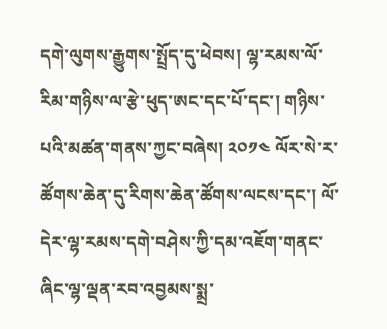དགེ་ལུགས་རྒྱུགས་སྤྲོད་དུ་ཕེབས། ལྷ་རམས་ལོ་རིམ་གཉིས་ལ་རྩེ་ཕུད་ཨང་དང་པོ་དང་། གཉིས་པའི་མཚན་གནས་ཀྱང་བཞེས། ༢༠༡༤ ལོར་སེ་ར་ཚོགས་ཆེན་དུ་རིགས་ཆེན་ཚོགས་ལངས་དང་། ལོ་དེར་ལྷ་རམས་དགེ་བཤེས་ཀྱི་དམ་འཇོག་གནང་ཞིང་ལྷ་ལྡན་རབ་འབྱམས་སྨྲ་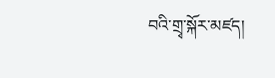བའི་གྲྭ་སྐོར་མཛད།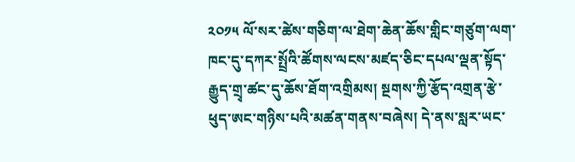༢༠༡༥ ལོ་སར་ཚེས་གཅིག་ལ་ཐེག་ཆེན་ཆོས་གླིང་གཙུག་ལག་ཁང་དུ་དཀར་སྤྲོའི་ཚོགས་ལངས་མཛད་ཅིང་དཔལ་ལྡན་སྟོད་རྒྱུད་གྲྭ་ཚང་དུ་ཆོས་ཐོག་འགྲིམས། སྔགས་ཀྱི་རྩོད་འགྲན་རྩེ་ཕུད་ཨང་གཉིས་པའི་མཚན་གནས་བཞེས། དེ་ནས་སླར་ཡང་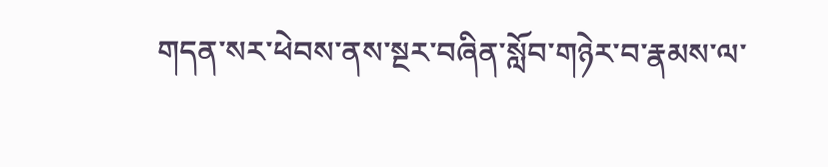གདན་སར་ཕེབས་ནས་སྔར་བཞིན་སློབ་གཉེར་བ་རྣམས་ལ་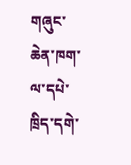གཞུང་ཆེན་ཁག་ལ་དཔེ་ཁྲིད་དགེ་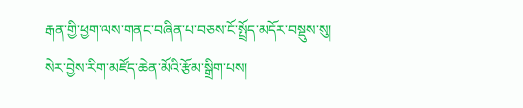རྒན་གྱི་ཕྱག་ལས་གནང་བཞིན་པ་བཅས་ངོ་སྤྲོད་མདོར་བསྡུས་སུ།
སེར་བྱེས་རིག་མཛོད་ཆེན་མོའི་རྩོམ་སྒྲིག་པས།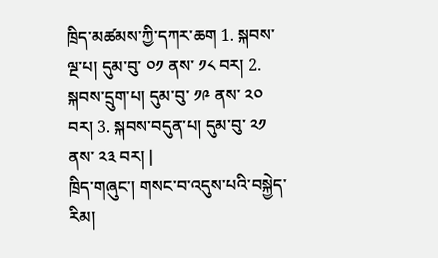ཁྲིད་མཚམས་ཀྱི་དཀར་ཆག 1. སྐབས་ལྔ་པ། དུམ་བུ་ ༠༡ ནས་ ༡༨ བར། 2. སྐབས་དྲུག་པ། དུམ་བུ་ ༡༩ ནས་ ༢༠ བར། 3. སྐབས་བདུན་པ། དུམ་བུ་ ༢༡ ནས་ ༢༣ བར། |
ཁྲིད་གཞུང་། གསང་བ་འདུས་པའི་བསྐྱེད་རིམ།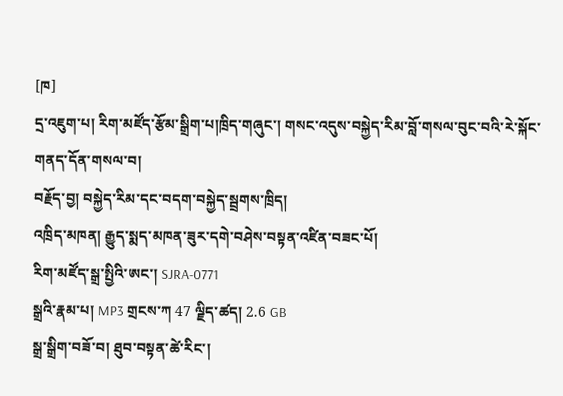[ཁ]
དྲ་འཇུག་པ། རིག་མཛོད་རྩོམ་སྒྲིག་པ།ཁྲིད་གཞུང་། གསང་འདུས་བསྐྱེད་རིམ་བློ་གསལ་བུང་བའི་རེ་སྐོང་གནད་དོན་གསལ་བ།
བརྗོད་བྱ། བསྐྱེད་རིམ་དང་བདག་བསྐྱེད་སྦྲགས་ཁྲིད།
འཁྲིད་མཁན། རྒྱུད་སྨད་མཁན་ཟུར་དགེ་བཤེས་བསྟན་འཛིན་བཟང་པོ།
རིག་མཛོད་སྒྲ་སྤྱིའི་ཨང་། SJRA-0771
སྒྲའི་རྣམ་པ། MP3 གྲངས་ཀ 47 ལྗིད་ཚད། 2.6 GB
སྒྲ་སྒྲིག་བཟོ་བ། ཐུབ་བསྟན་ཚེ་རིང་།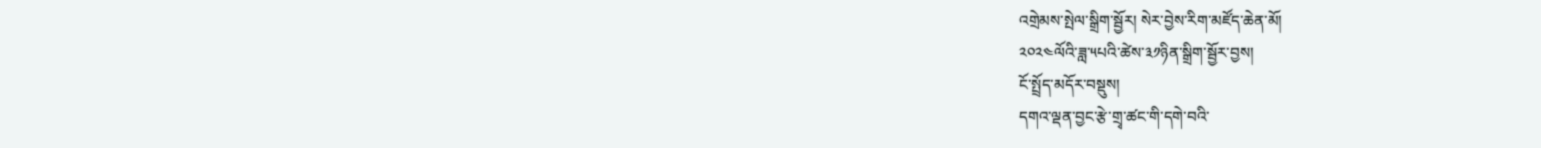འགྲེམས་སྤེལ་སྒྲིག་སྦྱོར། སེར་བྱེས་རིག་མཛོད་ཆེན་མོ།
༢༠༢༤ལོའི་ཟླ་༥པའི་ཚེས་༣༡ཉིན་སྒྲིག་སྦྱོར་བྱས།
ངོ་སྤྲོད་མདོར་བསྡུས།
དགའ་ལྡན་བྱང་རྩེ་གྲྭ་ཚང་གི་དགེ་བའི་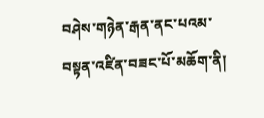བཤེས་གཉེན་རྒན་ནང་པའམ་བསྟན་འཛིན་བཟང་པོ་མཆོག་ནི།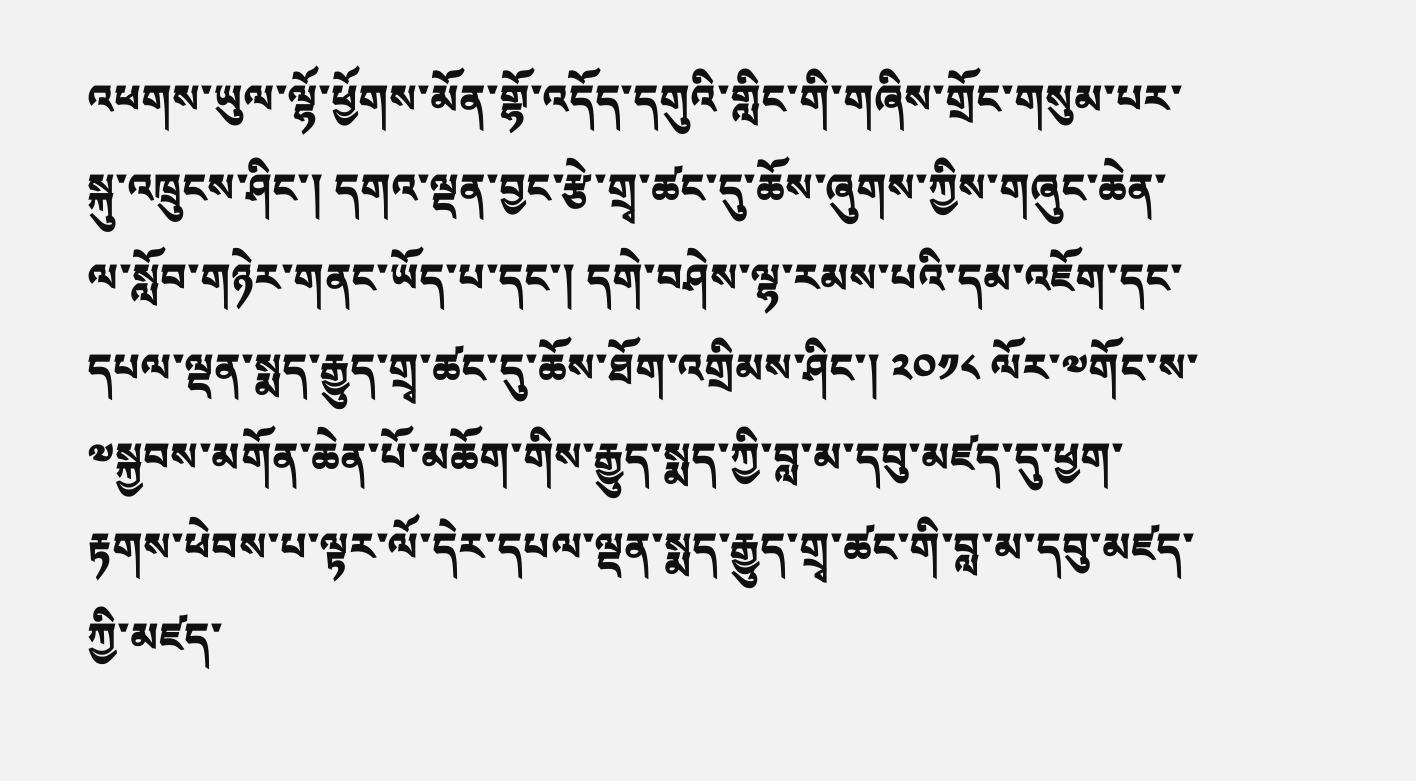འཕགས་ཡུལ་ལྷོ་ཕྱོགས་མོན་གྷོ་འདོད་དགུའི་གླིང་གི་གཞིས་གྲོང་གསུམ་པར་སྐུ་འཁྲུངས་ཤིང་། དགའ་ལྡན་བྱང་རྩེ་གྲྭ་ཚང་དུ་ཆོས་ཞུགས་ཀྱིས་གཞུང་ཆེན་ལ་སློབ་གཉེར་གནང་ཡོད་པ་དང་། དགེ་བཤེས་ལྷ་རམས་པའི་དམ་འཇོག་དང་དཔལ་ལྡན་སྨད་རྒྱུད་གྲྭ་ཚང་དུ་ཆོས་ཐོག་འགྲིམས་ཤིང་། ༢༠༡༨ ལོར་༧གོང་ས་༧སྐྱབས་མགོན་ཆེན་པོ་མཆོག་གིས་རྒྱུད་སྨད་ཀྱི་བླ་མ་དབུ་མཛད་དུ་ཕྱག་རྟགས་ཕེབས་པ་ལྟར་ལོ་དེར་དཔལ་ལྡན་སྨད་རྒྱུད་གྲྭ་ཚང་གི་བླ་མ་དབུ་མཛད་ཀྱི་མཛད་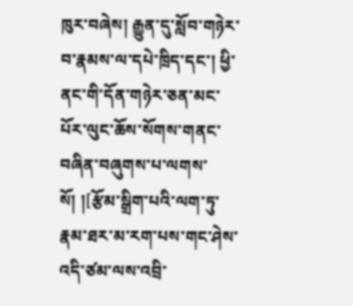ཁུར་བཞེས། རྒྱུན་དུ་སློབ་གཉེར་བ་རྣམས་ལ་དཔེ་ཁྲིད་དང་། ཕྱི་ནང་གི་དོན་གཉེར་ཅན་མང་པོར་ལུང་ཆོས་སོགས་གནང་བཞིན་བཞུགས་པ་ལགས་སོ། །[རྩོམ་སྒྲིག་པའི་ལག་ཏུ་རྣམ་ཐར་མ་རག་པས་གང་ཤེས་འདི་ཙམ་ལས་འབྲི་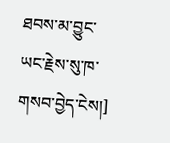ཐབས་མ་བྱུང་ཡང་རྗེས་སུ་ཁ་གསབ་བྱེད་ངེས།]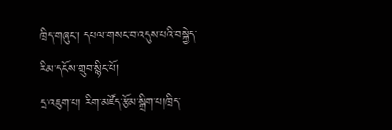ཁྲིད་གཞུང་། དཔལ་གསང་བ་འདུས་པའི་བསྐྱེད་རིམ་དངོས་གྲུབ་སྙིང་པོ།
དྲ་འཇུག་པ། རིག་མཛོད་རྩོམ་སྒྲིག་པ།ཁྲིད་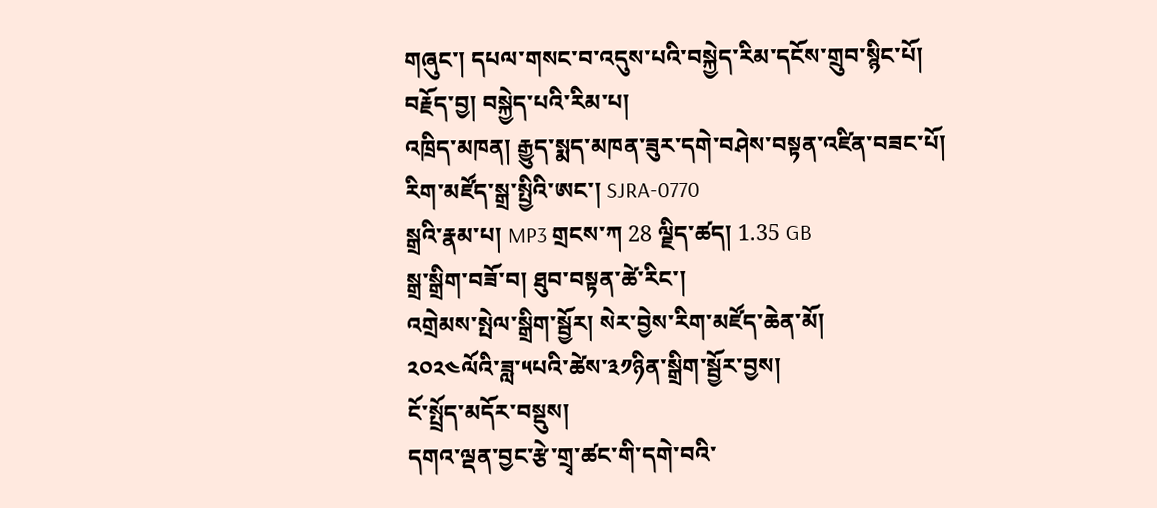གཞུང་། དཔལ་གསང་བ་འདུས་པའི་བསྐྱེད་རིམ་དངོས་གྲུབ་སྙིང་པོ།
བརྗོད་བྱ། བསྐྱེད་པའི་རིམ་པ།
འཁྲིད་མཁན། རྒྱུད་སྨད་མཁན་ཟུར་དགེ་བཤེས་བསྟན་འཛིན་བཟང་པོ།
རིག་མཛོད་སྒྲ་སྤྱིའི་ཨང་། SJRA-0770
སྒྲའི་རྣམ་པ། MP3 གྲངས་ཀ 28 ལྗིད་ཚད། 1.35 GB
སྒྲ་སྒྲིག་བཟོ་བ། ཐུབ་བསྟན་ཚེ་རིང་།
འགྲེམས་སྤེལ་སྒྲིག་སྦྱོར། སེར་བྱེས་རིག་མཛོད་ཆེན་མོ།
༢༠༢༤ལོའི་ཟླ་༥པའི་ཚེས་༣༡ཉིན་སྒྲིག་སྦྱོར་བྱས།
ངོ་སྤྲོད་མདོར་བསྡུས།
དགའ་ལྡན་བྱང་རྩེ་གྲྭ་ཚང་གི་དགེ་བའི་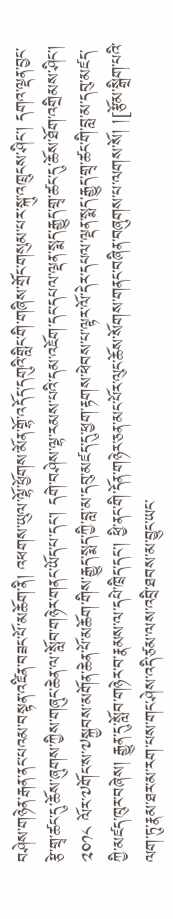བཤེས་གཉེན་རྒན་ནང་པའམ་བསྟན་འཛིན་བཟང་པོ་མཆོག་ནི། འཕགས་ཡུལ་ལྷོ་ཕྱོགས་མོན་གྷོ་འདོད་དགུའི་གླིང་གི་གཞིས་གྲོང་གསུམ་པར་སྐུ་འཁྲུངས་ཤིང་། དགའ་ལྡན་བྱང་རྩེ་གྲྭ་ཚང་དུ་ཆོས་ཞུགས་ཀྱིས་གཞུང་ཆེན་ལ་སློབ་གཉེར་གནང་ཡོད་པ་དང་། དགེ་བཤེས་ལྷ་རམས་པའི་དམ་འཇོག་དང་དཔལ་ལྡན་སྨད་རྒྱུད་གྲྭ་ཚང་དུ་ཆོས་ཐོག་འགྲིམས་ཤིང་། ༢༠༡༨ ལོར་༧གོང་ས་༧སྐྱབས་མགོན་ཆེན་པོ་མཆོག་གིས་རྒྱུད་སྨད་ཀྱི་བླ་མ་དབུ་མཛད་དུ་ཕྱག་རྟགས་ཕེབས་པ་ལྟར་ལོ་དེར་དཔལ་ལྡན་སྨད་རྒྱུད་གྲྭ་ཚང་གི་བླ་མ་དབུ་མཛད་ཀྱི་མཛད་ཁུར་བཞེས། རྒྱུན་དུ་སློབ་གཉེར་བ་རྣམས་ལ་དཔེ་ཁྲིད་དང་། ཕྱི་ནང་གི་དོན་གཉེར་ཅན་མང་པོར་ལུང་ཆོས་སོགས་གནང་བཞིན་བཞུགས་པ་ལགས་སོ། །[རྩོམ་སྒྲིག་པའི་ལག་ཏུ་རྣམ་ཐར་མ་རག་པས་གང་ཤེས་འདི་ཙམ་ལས་འབྲི་ཐབས་མ་བྱུང་ཡང་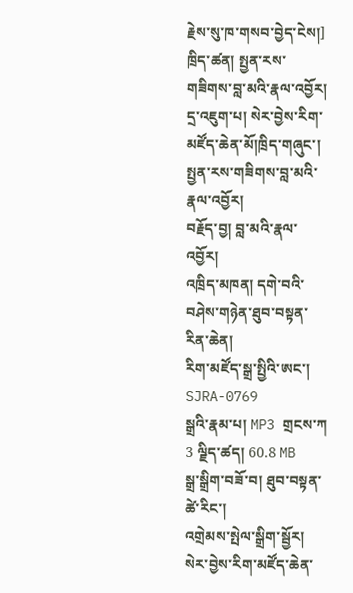རྗེས་སུ་ཁ་གསབ་བྱེད་ངེས།]
ཁྲིད་ཚན། སྤྱན་རས་གཟིགས་བླ་མའི་རྣལ་འབྱོར།
དྲ་འཇུག་པ། སེར་བྱེས་རིག་མཛོད་ཆེན་མོ།ཁྲིད་གཞུང་། སྤྱན་རས་གཟིགས་བླ་མའི་རྣལ་འབྱོར།
བརྗོད་བྱ། བླ་མའི་རྣལ་འབྱོར།
འཁྲིད་མཁན། དགེ་བའི་བཤེས་གཉེན་ཐུབ་བསྟན་རིན་ཆེན།
རིག་མཛོད་སྒྲ་སྤྱིའི་ཨང་། SJRA-0769
སྒྲའི་རྣམ་པ། MP3 གྲངས་ཀ 3 ལྗིད་ཚད། 60.8 MB
སྒྲ་སྒྲིག་བཟོ་བ། ཐུབ་བསྟན་ཚེ་རིང་།
འགྲེམས་སྤེལ་སྒྲིག་སྦྱོར། སེར་བྱེས་རིག་མཛོད་ཆེན་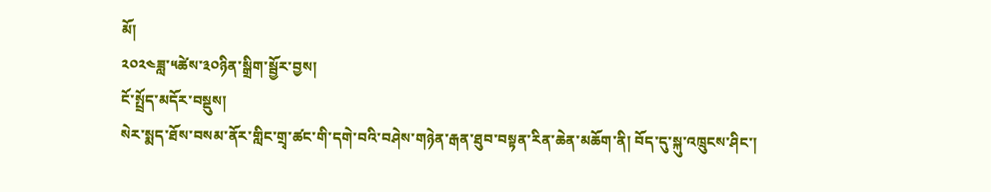མོ།
༢༠༢༤ཟླ་༥ཚེས་༣༠ཉིན་སྒྲིག་སྦྱོར་བྱས།
ངོ་སྤྲོད་མདོར་བསྡུས།
སེར་སྨད་ཐོས་བསམ་ནོར་གླིང་གྲྭ་ཚང་གི་དགེ་བའི་བཤེས་གཉེན་རྒན་ཐུབ་བསྟན་རིན་ཆེན་མཆོག་ནི། བོད་དུ་སྐུ་འཁྲུངས་ཤིང་།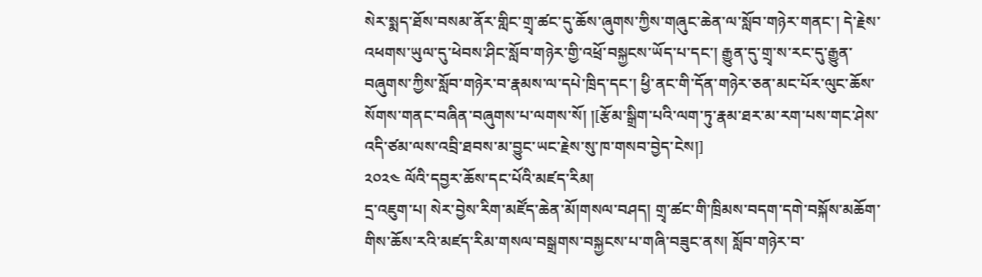སེར་སྨད་ཐོས་བསམ་ནོར་གླིང་གྲྭ་ཚང་དུ་ཆོས་ཞུགས་ཀྱིས་གཞུང་ཆེན་ལ་སློབ་གཉེར་གནང་། དེ་རྗེས་འཕགས་ཡུལ་དུ་ཕེབས་ཤིང་སློབ་གཉེར་གྱི་འཕྲོ་བསྐྱངས་ཡོད་པ་དང་། རྒྱུན་དུ་གྲྭ་ས་རང་དུ་རྒྱུན་བཞུགས་ཀྱིས་སློབ་གཉེར་བ་རྣམས་ལ་དཔེ་ཁྲིད་དང་། ཕྱི་ནང་གི་དོན་གཉེར་ཅན་མང་པོར་ལུང་ཆོས་སོགས་གནང་བཞིན་བཞུགས་པ་ལགས་སོ། །[རྩོམ་སྒྲིག་པའི་ལག་ཏུ་རྣམ་ཐར་མ་རག་པས་གང་ཤེས་འདི་ཙམ་ལས་འབྲི་ཐབས་མ་བྱུང་ཡང་རྗེས་སུ་ཁ་གསབ་བྱེད་ངེས།]
༢༠༢༤ ལོའི་དབྱར་ཆོས་དང་པོའི་མཛད་རིམ།
དྲ་འཇུག་པ། སེར་བྱེས་རིག་མཛོད་ཆེན་མོ།གསལ་བཤད། གྲྭ་ཚང་གི་ཁྲིམས་བདག་དགེ་བསྐོས་མཆོག་གིས་ཆོས་རའི་མཛད་རིམ་གསལ་བསྒྲགས་བསྐྱངས་པ་གཞི་བཟུང་ནས། སློབ་གཉེར་བ་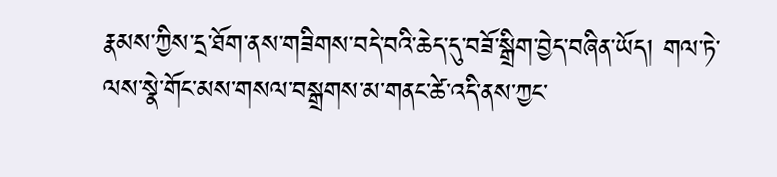རྣམས་ཀྱིས་དྲ་ཐོག་ནས་གཟིགས་བདེ་བའི་ཆེད་དུ་བཟོ་སྒྲིག་བྱེད་བཞིན་ཡོད། གལ་ཏེ་ལས་སྣེ་གོང་མས་གསལ་བསྒྲགས་མ་གནང་ཚེ་འདི་ནས་ཀྱང་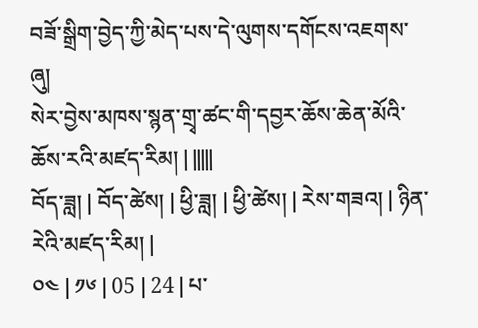བཟོ་སྒྲིག་བྱེད་ཀྱི་མེད་པས་དེ་ལུགས་དགོངས་འཇགས་ཞུ།
སེར་བྱེས་མཁས་སྙན་གྲྭ་ཚང་གི་དབྱར་ཆོས་ཆེན་མོའི་ཆོས་རའི་མཛད་རིམ། | |||||
བོད་ཟླ། | བོད་ཚེས། | ཕྱི་ཟླ། | ཕྱི་ཚེས། | རེས་གཟའ། | ཉིན་རེའི་མཛད་རིམ། |
༠༤ | ༡༦ | 05 | 24 | པ་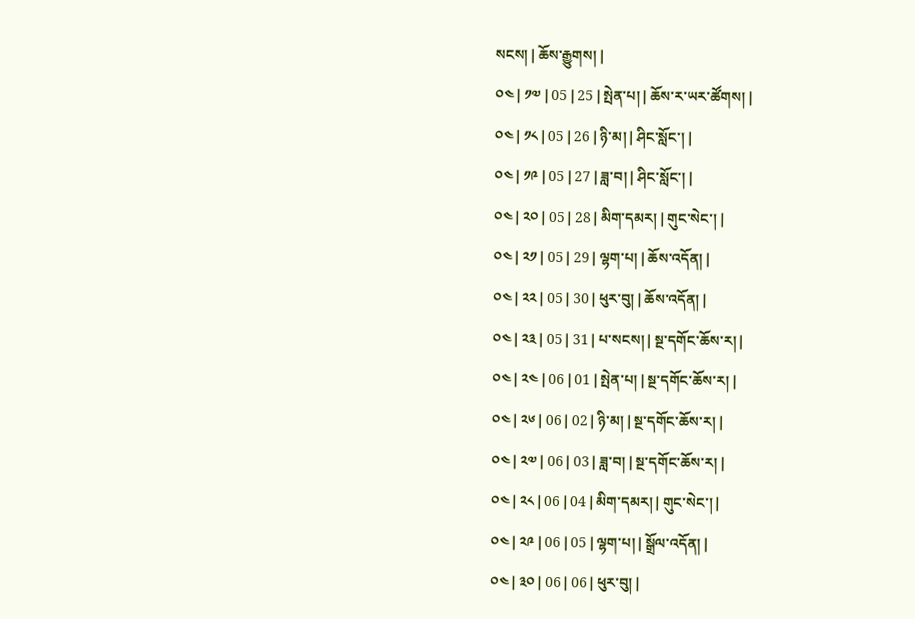སངས། | ཆོས་རྒྱུགས། |
༠༤ | ༡༧ | 05 | 25 | སྤེན་པ། | ཆོས་ར་ཡར་ཚོགས། |
༠༤ | ༡༨ | 05 | 26 | ཉི་མ། | ཤིང་སློང་། |
༠༤ | ༡༩ | 05 | 27 | ཟླ་བ། | ཤིང་སློང་། |
༠༤ | ༢༠ | 05 | 28 | མིག་དམར། | གུང་སེང་། |
༠༤ | ༢༡ | 05 | 29 | ལྷག་པ། | ཆོས་འདོན། |
༠༤ | ༢༢ | 05 | 30 | ཕུར་བུ། | ཆོས་འདོན། |
༠༤ | ༢༣ | 05 | 31 | པ་སངས། | སྔ་དགོང་ཆོས་ར། |
༠༤ | ༢༤ | 06 | 01 | སྤེན་པ། | སྔ་དགོང་ཆོས་ར། |
༠༤ | ༢༦ | 06 | 02 | ཉི་མ། | སྔ་དགོང་ཆོས་ར། |
༠༤ | ༢༧ | 06 | 03 | ཟླ་བ། | སྔ་དགོང་ཆོས་ར། |
༠༤ | ༢༨ | 06 | 04 | མིག་དམར། | གུང་སེང་། |
༠༤ | ༢༩ | 06 | 05 | ལྷག་པ། | སྒྲོལ་འདོན། |
༠༤ | ༣༠ | 06 | 06 | ཕུར་བུ། |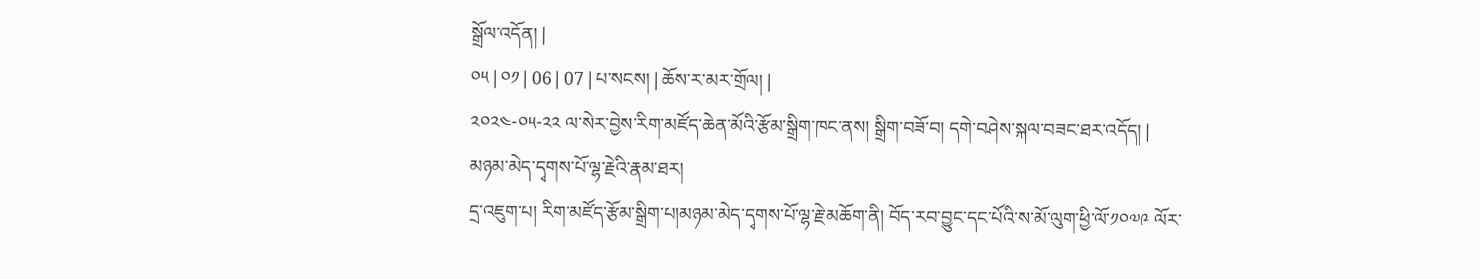སྒྲོལ་འདོན། |
༠༥ | ༠༡ | 06 | 07 | པ་སངས། | ཆོས་ར་མར་གྲོལ། |
༢༠༢༤-༠༥-༢༢ ལ་སེར་བྱེས་རིག་མཛོད་ཆེན་མོའི་རྩོམ་སྒྲིག་ཁང་ནས། སྒྲིག་བཟོ་བ། དགེ་བཤེས་སྐལ་བཟང་ཐར་འདོད། |
མཉམ་མེད་དྭགས་པོ་ལྷ་རྗེའི་རྣམ་ཐར།
དྲ་འཇུག་པ། རིག་མཛོད་རྩོམ་སྒྲིག་པ།མཉམ་མེད་དྭགས་པོ་ལྷ་རྗེ་མཆོག་ནི། བོད་རབ་བྱུང་དང་པོའི་ས་མོ་ལུག་ཕྱི་ལོ་༡༠༧༩ ལོར་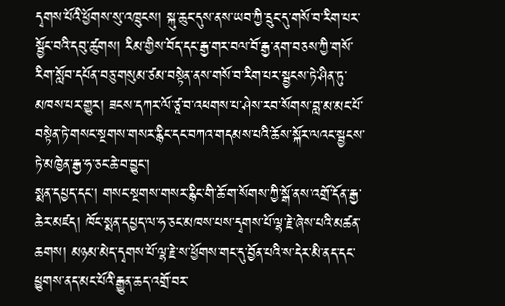དྭགས་པོའི་ཕྱོགས་སུ་འཁྲུངས། སྐུ་ཆུང་དུས་ནས་ཡབ་ཀྱི་དྲུང་དུ་གསོ་བ་རིག་པར་སྦྱོང་བའི་དབུ་ཚུགས། རིམ་གྱིས་བོད་དང་རྒྱ་གར་བལ་བོ་རྒྱ་ནག་བཅས་ཀྱི་གསོ་རིག་སློབ་དཔོན་བཅུ་གསུམ་ཙམ་བསྟེན་ནས་གསོ་བ་རིག་པར་སྦྱངས་ཏེ་ཤིན་ཏུ་མཁས་པར་གྱུར། ཟངས་དཀར་ལོ་ཙཱ་བ་འཕགས་པ་ཤེས་རབ་སོགས་བླ་མ་མང་པོ་བསྟེན་ཏེ་གསང་སྔགས་གསར་རྙིང་དང་བཀའ་གདམས་པའི་ཆོས་སྐོར་ལའང་སྦྱངས་ཏེ་མཁྱེན་རྒྱ་ཧ་ཅང་ཆེ་བ་བྱུང་།
སྨན་དཔྱད་དང་། གསང་སྔགས་གསར་རྙིང་གི་ཆོ་ག་སོགས་ཀྱི་སྒོ་ནས་འགྲོ་དོན་རྒྱ་ཆེར་མཛད། ཁོང་སྨན་དཔྱད་ལ་ཧ་ཅང་མཁས་པས་དྭགས་པོ་ལྷ་རྗེ་ཞེས་པའི་མཚན་ཆགས། མཉམ་མེད་དྭགས་པོ་ལྷ་རྗེ་ས་ཕྱོགས་གང་དུ་བྱོན་པའི་ས་དེར་མི་ནད་དང་ཕྱུགས་ནད་མང་པོའི་རྒྱུན་ཆད་འགྲོ་བར་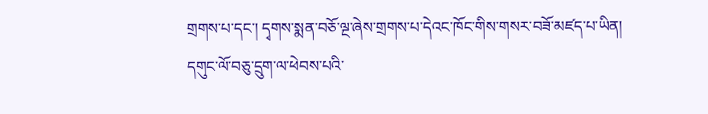གྲགས་པ་དང་། དྭགས་སྨན་བཅོ་ལྔ་ཞེས་གྲགས་པ་དེའང་ཁོང་གིས་གསར་བཟོ་མཛད་པ་ཡིན།
དགུང་ལོ་བཅུ་དྲུག་ལ་ཕེབས་པའི་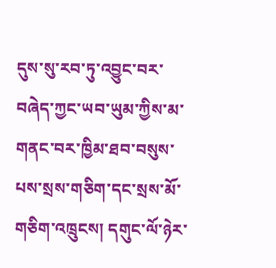དུས་སུ་རབ་ཏུ་འབྱུང་བར་བཞེད་ཀྱང་ཡབ་ཡུམ་ཀྱིས་མ་གནང་བར་ཁྱིམ་ཐབ་བསུས་པས་སྲས་གཅིག་དང་སྲས་མོ་གཅིག་འཁྲུངས། དགུང་ལོ་ཉེར་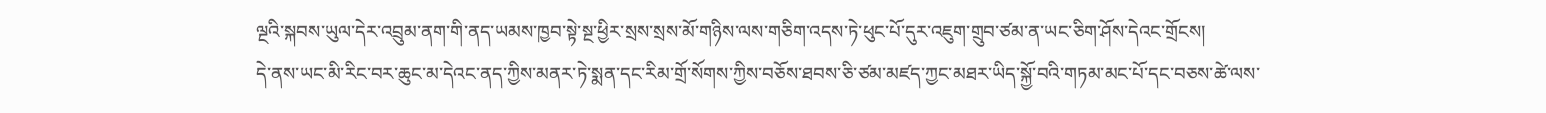ལྔའི་སྐབས་ཡུལ་དེར་འབྲུམ་ནག་གི་ནད་ཡམས་ཁྱབ་སྟེ་སྔ་ཕྱིར་སྲས་སྲས་མོ་གཉིས་ལས་གཅིག་འདས་ཏེ་ཕུང་པོ་དུར་འཇུག་གྲུབ་ཙམ་ན་ཡང་ཅིག་ཤོས་དེའང་གྲོངས།
དེ་ནས་ཡང་མི་རིང་བར་ཆུང་མ་དེའང་ནད་ཀྱིས་མནར་ཏེ་སྨན་དང་རིམ་གྲོ་སོགས་ཀྱིས་བཅོས་ཐབས་ཅི་ཙམ་མཛད་ཀྱང་མཐར་ཡིད་སྐྱོ་བའི་གཏམ་མང་པོ་དང་བཅས་ཚེ་ལས་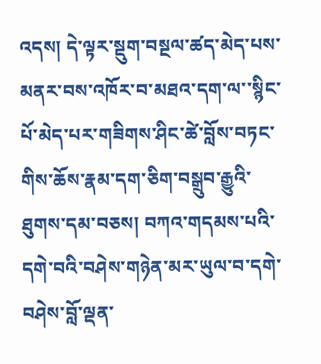འདས། དེ་ལྟར་སྡུག་བསྔལ་ཚད་མེད་པས་མནར་བས་འཁོར་བ་མཐའ་དག་ལ་་སྙིང་པོ་མེད་པར་གཟིགས་ཤིང་ཚེ་བློས་བཏང་གིས་ཆོས་རྣམ་དག་ཅིག་བསྒྲུབ་རྒྱུའི་ཐུགས་དམ་བཅས། བཀའ་གདམས་པའི་དགེ་བའི་བཤེས་གཉེན་མར་ཡུལ་བ་དགེ་བཤེས་བློ་ལྡན་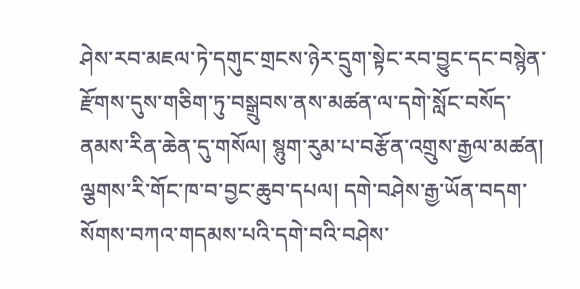ཤེས་རབ་མཇལ་ཏེ་དགུང་གྲངས་ཉེར་དྲུག་སྟེང་རབ་བྱུང་དང་བསྙེན་རྫོགས་དུས་གཅིག་ཏུ་བསྒྲུབས་ནས་མཚན་ལ་དགེ་སློང་བསོད་ནམས་རིན་ཆེན་དུ་གསོལ། སྙུག་རུམ་པ་བརྩོན་འགྲུས་རྒྱལ་མཚན། ལྕགས་རི་གོང་ཁ་བ་བྱང་ཆུབ་དཔལ། དགེ་བཤེས་རྒྱ་ཡོན་བདག་སོགས་བཀའ་གདམས་པའི་དགེ་བའི་བཤེས་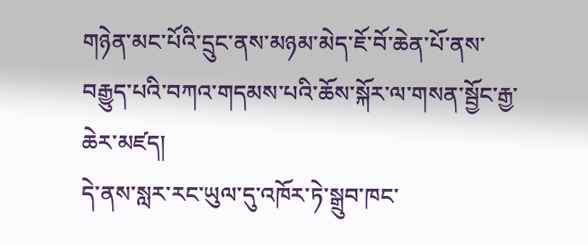གཉེན་མང་པོའི་དྲུང་ནས་མཉམ་མེད་ཇོ་བོ་ཆེན་པོ་ནས་བརྒྱུད་པའི་བཀའ་གདམས་པའི་ཆོས་སྐོར་ལ་གསན་སྦྱོང་རྒྱ་ཆེར་མཛད།
དེ་ནས་སླར་རང་ཡུལ་དུ་འཁོར་ཏེ་སྒྲུབ་ཁང་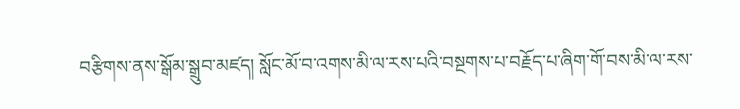བརྩིགས་ནས་སྒོམ་སྒྲུབ་མཛད། སློང་མོ་བ་འགས་མི་ལ་རས་པའི་བསྔགས་པ་བརྗོད་པ་ཞིག་གོ་བས་མི་ལ་རས་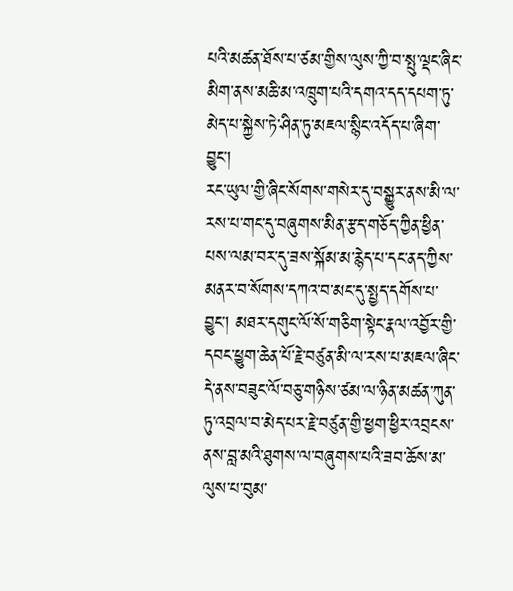པའི་མཚན་ཐོས་པ་ཙམ་གྱིས་ལུས་ཀྱི་བ་སྤུ་ལྡང་ཞིང་མིག་ནས་མཆི་མ་འཁྲུག་པའི་དགའ་དད་དཔག་ཏུ་མེད་པ་སྐྱེས་ཏེ་ཤིན་ཏུ་མཇལ་སྙིང་འདོད་པ་ཞིག་བྱུང་།
རང་ཡུལ་གྱི་ཞིང་སོགས་གསེར་དུ་བསྒྱུར་ནས་མི་ལ་རས་པ་གང་དུ་བཞུགས་མིན་རྩད་གཅོད་ཀྱིན་ཕྱིན་པས་ལམ་བར་དུ་ཟས་སྐོམ་མ་རྙེད་པ་དང་ནད་ཀྱིས་མནར་བ་སོགས་དཀའ་བ་མང་དུ་སྤྱད་དགོས་པ་བྱུང་། མཐར་དགུང་ལོ་སོ་གཅིག་སྟེང་རྣལ་འབྱོར་གྱི་དབང་ཕྱུག་ཆེན་པོ་རྗེ་བཙུན་མི་ལ་རས་པ་མཇལ་ཞིང་དེ་ནས་བཟུང་ལོ་བཅུ་གཉིས་ཙམ་ལ་ཉིན་མཚན་ཀུན་ཏུ་འབྲལ་བ་མེད་པར་རྗེ་བཙུན་གྱི་ཕྱག་ཕྱིར་འབྲངས་ནས་བླ་མའི་ཐུགས་ལ་བཞུགས་པའི་ཟབ་ཆོས་མ་ལུས་པ་བུམ་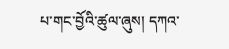པ་གང་བྱོའི་ཚུལ་ཞུས། དཀའ་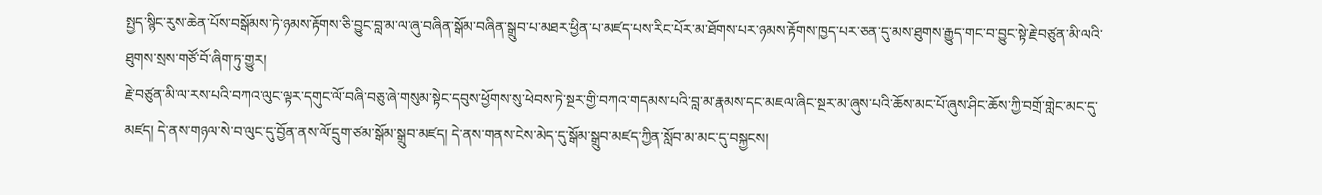སྤྱད་སྙིང་རུས་ཆེན་པོས་བསྒོམས་ཏེ་ཉམས་རྟོགས་ཅི་བྱུང་བླ་མ་ལ་ཞུ་བཞིན་སྒོམ་བཞིན་སྒྲུབ་པ་མཐར་ཕྱིན་པ་མཛད་པས་རིང་པོར་མ་ཐོགས་པར་ཉམས་རྟོགས་ཁྱད་པར་ཅན་དུ་མས་ཐུགས་རྒྱུད་གང་བ་བྱུང་སྟེ་རྗེ་བཙུན་མི་ལའི་ཐུགས་སྲས་གཙོ་བོ་ཞིག་ཏུ་གྱུར།
རྗེ་བཙུན་མི་ལ་རས་པའི་བཀའ་ལུང་ལྟར་དགུང་ལོ་བཞི་བཅུ་ཞེ་གསུམ་སྟེང་དབུས་ཕྱོགས་སུ་ཕེབས་ཏེ་སྔར་གྱི་བཀའ་གདམས་པའི་བླ་མ་རྣམས་དང་མཇལ་ཞིང་སྔར་མ་ཞུས་པའི་ཆོས་མང་པོ་ཞུས་ཤིང་ཆོས་ཀྱི་བགྲོ་གླེང་མང་དུ་མཛད། དེ་ནས་གཉལ་སེ་བ་ལུང་དུ་བྱོན་ནས་ལོ་དྲུག་ཙམ་སྒོམ་སྒྲུབ་མཛད། དེ་ནས་གནས་ངེས་མེད་དུ་སྒོམ་སྒྲུབ་མཛད་ཀྱིན་སློབ་མ་མང་དུ་བསྐྱངས།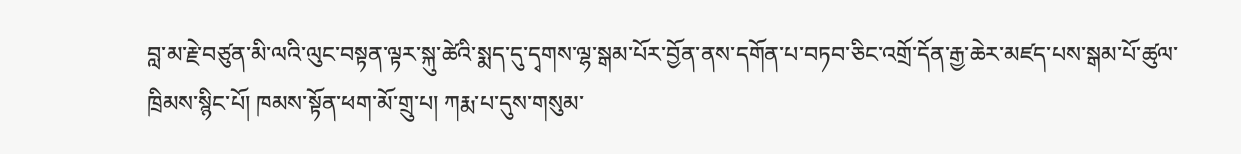བླ་མ་རྗེ་བཙུན་མི་ལའི་ལུང་བསྟན་ལྟར་སྐུ་ཚེའི་སྨད་དུ་དྭགས་ལྷ་སྒམ་པོར་བྱོན་ནས་དགོན་པ་བཏབ་ཅིང་འགྲོ་དོན་རྒྱ་ཆེར་མཛད་པས་སྒམ་པོ་ཚུལ་ཁྲིམས་སྙིང་པོ། ཁམས་སྟོན་ཕག་མོ་གྲུ་པ། ཀརྨ་པ་དུས་གསུམ་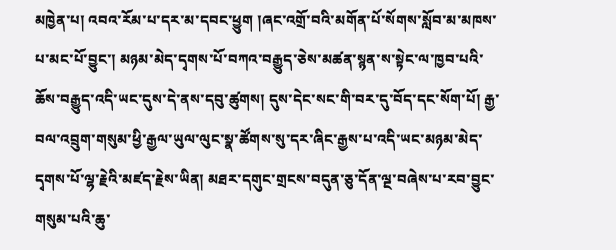མཁྱེན་པ། འབའ་རོམ་པ་དར་མ་དབང་ཕྱུག །ཞང་འགྲོ་བའི་མགོན་པོ་སོགས་སློབ་མ་མཁས་པ་མང་པོ་བྱུང་། མཉམ་མེད་དྭགས་པོ་བཀའ་བརྒྱུད་ཅེས་མཚན་སྙན་ས་སྟེང་ལ་ཁྱབ་པའི་ཆོས་བརྒྱུད་འདི་ཡང་དུས་དེ་ནས་དབུ་ཚུགས། དུས་དེང་སང་གི་བར་དུ་བོད་དང་སོག་པོ། རྒྱ་བལ་འབྲུག་གསུམ་ཕྱི་རྒྱལ་ཡུལ་ལུང་སྣ་ཚོགས་སུ་དར་ཞིང་རྒྱས་པ་འདི་ཡང་མཉམ་མེད་དྭགས་པོ་ལྷ་རྗེའི་མཛད་རྗེས་ཡིན། མཐར་དགུང་གྲངས་བདུན་ཅུ་དོན་ལྔ་བཞེས་པ་རབ་བྱུང་གསུམ་པའི་ཆུ་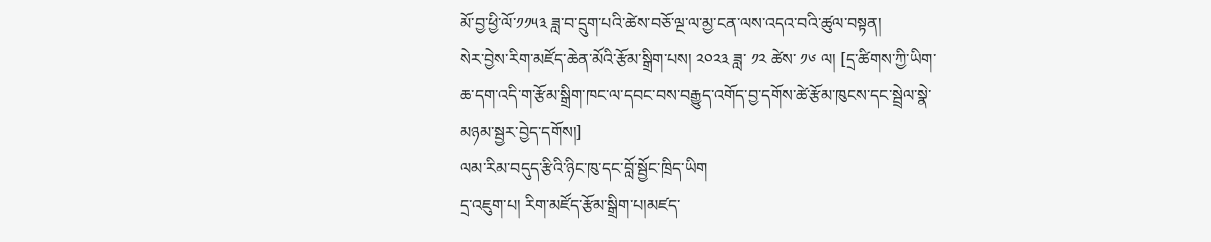མོ་བྱ་ཕྱི་ལོ་༡༡༥༣ ཟླ་བ་དྲུག་པའི་ཚེས་བཅོ་ལྔ་ལ་མྱ་ངན་ལས་འདའ་བའི་ཚུལ་བསྟན།
སེར་བྱེས་རིག་མཛོད་ཆེན་མོའི་རྩོམ་སྒྲིག་པས། ༢༠༢༣ ཟླ་ ༡༢ ཚེས་ ༡༦ ལ། [དྲ་ཚིགས་ཀྱི་ཡིག་ཆ་དག་འདི་ག་རྩོམ་སྒྲིག་ཁང་ལ་དབང་བས་བརྒྱུད་འགོད་བྱ་དགོས་ཚེ་རྩོམ་ཁུངས་དང་སྦྲེལ་སྣེ་མཉམ་སྦྱར་བྱེད་དགོས།]
ལམ་རིམ་བདུད་རྩིའི་ཉིང་ཁུ་དང་བློ་སྦྱོང་ཁྲིད་ཡིག
དྲ་འཇུག་པ། རིག་མཛོད་རྩོམ་སྒྲིག་པ།མཛད་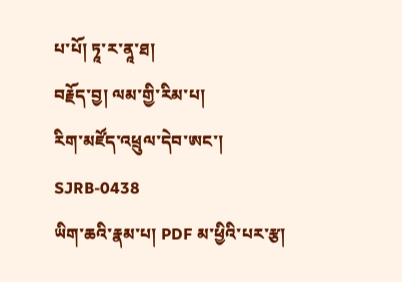པ་པོ། ཏཱ་ར་ནཱ་ཐ།
བརྗོད་བྱ། ལམ་གྱི་རིམ་པ།
རིག་མཛོད་འཕྲུལ་དེབ་ཨང་། SJRB-0438
ཡིག་ཆའི་རྣམ་པ། PDF མ་ཕྱིའི་པར་རྩ།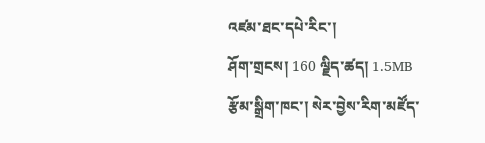འཛམ་ཐང་དཔེ་རིང་།
ཤོག་གྲངས། 160 ལྗིད་ཚད། 1.5MB
རྩོམ་སྒྲིག་ཁང་། སེར་བྱེས་རིག་མཛོད་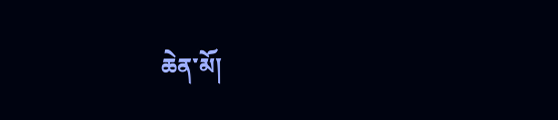ཆེན་མོ།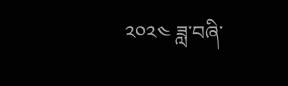༢༠༢༤ ཟླ་བཞི་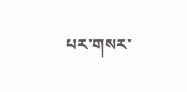པར་གསར་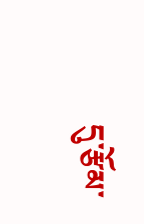དུ་རྩོམ་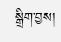སྒྲིག་བྱས།